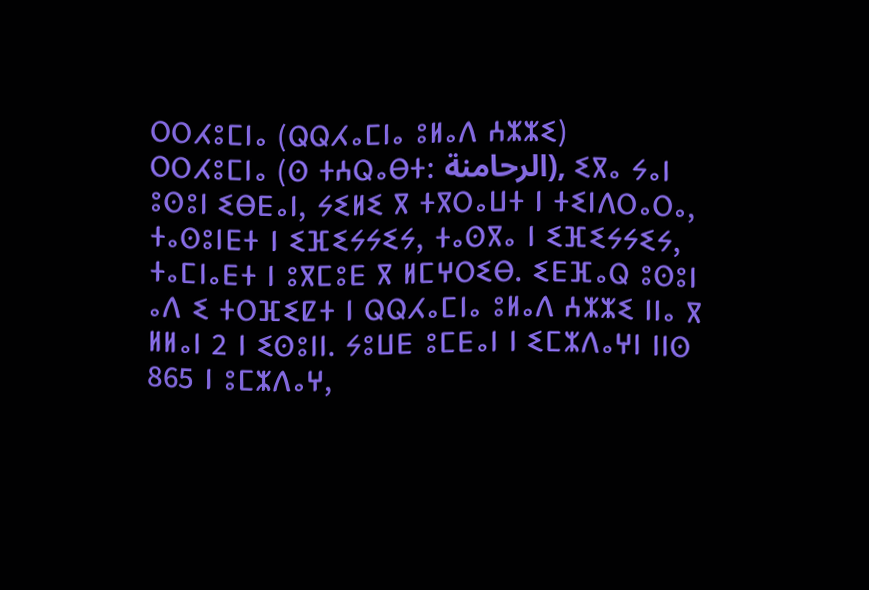ⵔⵔⵃⵓⵎⵏⴰ (ⵕⵕⵃⴰⵎⵏⴰ ⵓⵍⴰⴷ ⵄⵣⵣⵉ)
ⵔⵔⵃⵓⵎⵏⴰ (ⵙ ⵜⵄⵕⴰⴱⵜ: الرحامنة), ⵉⴳⴰ ⵢⴰⵏ ⵓⵙⵓⵏ ⵉⴱⴹⴰⵏ, ⵢⵉⵍⵉ ⴳ ⵜⴳⵔⴰⵡⵜ ⵏ ⵜⵉⵏⴷⵔⴰⵔⴰ, ⵜⴰⵙⵓⵏⴹⵜ ⵏ ⵉⴼⵉⵢⵢⵉⵢ, ⵜⴰⵙⴳⴰ ⵏ ⵉⴼⵉⵢⵢⵉⵢ, ⵜⴰⵎⵏⴰⴹⵜ ⵏ ⵓⴳⵎⵓⴹ ⴳ ⵍⵎⵖⵔⵉⴱ. ⵉⴹⴼⴰⵕ ⵓⵙⵓⵏ ⴰⴷ ⵉ ⵜⵔⴼⵉⵇⵜ ⵏ ⵕⵕⵃⴰⵎⵏⴰ ⵓⵍⴰⴷ ⵄⵣⵣⵉ ⵏⵏⴰ ⴳ ⵍⵍⴰⵏ 2 ⵏ ⵉⵙⵓⵏⵏ. ⵢⵓⵡⴹ ⵓⵎⴹⴰⵏ ⵏ ⵉⵎⵣⴷⴰⵖⵏ ⵏⵏⵙ 865 ⵏ ⵓⵎⵣⴷⴰⵖ,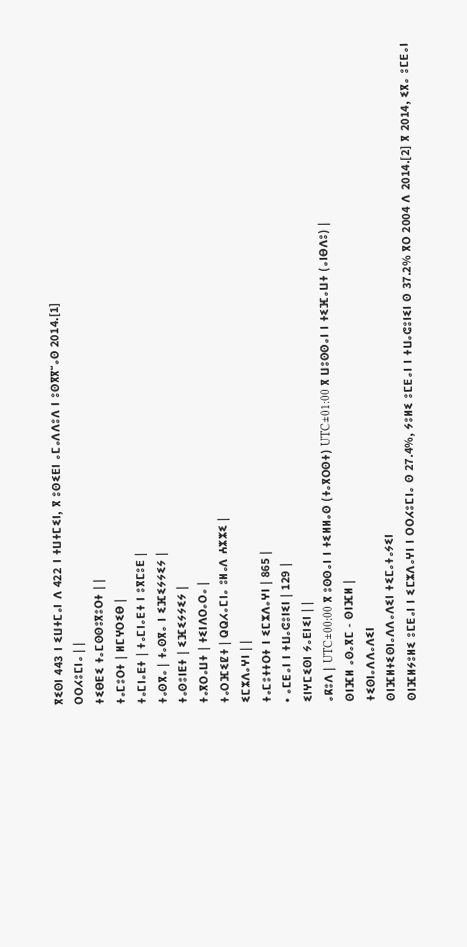ⴳⵉⵙⵏ 443 ⵏ ⵉⵡⵜⵎⴰⵏ ⴷ 422 ⵏ ⵜⵡⵜⵎⵉⵏ, ⴳ ⵓⵙⵉⴹⵏ ⴰⵎⴰⴷⴷⵓⴷ ⵏ ⵓⵙⴳⴳⵯⴰⵙ 2014.[1]
ⵔⵔⵃⵓⵎⵏⴰ | |
ⵜⵉⴱⴹⵉ ⵜⴰⵎⵙⵙⵓⴳⵓⵔⵜ | |
ⵜⴰⵎⵓⵔⵜ | ⵍⵎⵖⵔⵉⴱ |
ⵜⴰⵎⵏⴰⴹⵜ | ⵜⴰⵎⵏⴰⴹⵜ ⵏ ⵓⴳⵎⵓⴹ |
ⵜⴰⵙⴳⴰ | ⵜⴰⵙⴳⴰ ⵏ ⵉⴼⵉⵢⵢⵉⵢ |
ⵜⴰⵙⵓⵏⴹⵜ | ⵉⴼⵉⵢⵢⵉⵢ |
ⵜⴰⴳⵔⴰⵡⵜ | ⵜⵉⵏⴷⵔⴰⵔⴰ |
ⵜⴰⵔⴼⵉⵇⵜ | ⵕⵕⵃⴰⵎⵏⴰ ⵓⵍⴰⴷ ⵄⵣⵣⵉ |
ⵉⵎⵣⴷⴰⵖⵏ | |
ⵜⴰⵎⵓⵜⵜⵔⵜ ⵏ ⵉⵎⵣⴷⴰⵖⵏ | 865 |
• ⴰⵎⴹⴰⵏ ⵏ ⵜⵡⴰⵛⵓⵏⵉⵏ | 129 |
ⵉⵏⵖⵎⵉⵙⵏ ⵢⴰⴹⵏⵉⵏ | |
ⴰⴽⵓⴷ | UTC±00:00 ⴳ ⵓⵙⵙⴰⵏ ⵏ ⵜⵉⵍⵍⴰⵙ (ⵜⴰⴳⵔⵙⵜ) UTC±01:00 ⴳ ⵡⵓⵙⵙⴰⵏ ⵏ ⵜⵉⴼⴰⵡⵜ (ⴰⵏⴱⴷⵓ) |
ⵙⵏⴼⵍ ⴰⵙⴰⴳⵎ - ⵙⵏⴼⵍ |
ⵜⵉⵙⵏⴰⴷⴷⴰⴷⵉⵏ
ⵙⵏⴼⵍⵜⵉⵙⵏⴰⴷⴷⴰⴷⵉⵏ ⵜⵉⵎⴰⵜⴰⵢⵉⵏ
ⵙⵏⴼⵍⵢⵓⵍⵉ ⵓⵎⴹⴰⵏ ⵏ ⵉⵎⵣⴷⴰⵖⵏ ⵏ ⵔⵔⵃⵓⵎⵏⴰ ⵙ 27.4%, ⵢⵓⵍⵉ ⵓⵎⴹⴰⵏ ⵏ ⵜⵡⴰⵛⵓⵏⵉⵏ ⵙ 37.2% ⴳⵔ 2004 ⴷ 2014.[2] ⴳ 2014, ⵉⴳⴰ ⵓⵎⴹⴰⵏ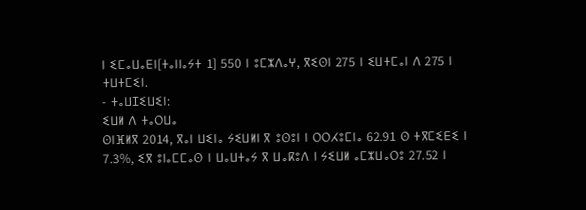ⵏ ⵉⵎⴰⵡⴰⴹⵏ[ⵜⴰⵏⵏⴰⵢⵜ 1] 550 ⵏ ⵓⵎⵣⴷⴰⵖ, ⴳⵉⵙⵏ 275 ⵏ ⵉⵡⵜⵎⴰⵏ ⴷ 275 ⵏ ⵜⵡⵜⵎⵉⵏ.
- ⵜⴰⵡⵊⵉⵡⵉⵏ:
ⵉⵡⵍ ⴷ ⵜⴰⵔⵡⴰ
ⵙⵏⴼⵍⴳ 2014, ⴳⴰⵏ ⵡⵉⵏⴰ ⵢⵉⵡⵍⵏ ⴳ ⵓⵙⵓⵏ ⵏ ⵔⵔⵃⵓⵎⵏⴰ 62.91 ⵙ ⵜⴳⵎⵉⴹⵉ ⵏ 7.3%, ⵉⴳ ⵓⵏⴰⵎⵎⴰⵙ ⵏ ⵡⴰⵡⵜⴰⵢ ⴳ ⵡⴰⴽⵓⴷ ⵏ ⵢⵉⵡⵍ ⴰⵎⵣⵡⴰⵔⵓ 27.52 ⵏ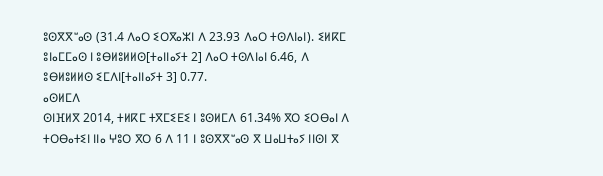ⵓⵙⴳⴳⵯⴰⵙ (31.4 ⴷⴰⵔ ⵉⵔⴳⴰⵣⵏ ⴷ 23.93 ⴷⴰⵔ ⵜⵙⴷⵏⴰⵏ). ⵉⵍⴽⵎ ⵓⵏⴰⵎⵎⴰⵙ ⵏ ⵓⴱⵍⵓⵍⵍⵙ[ⵜⴰⵏⵏⴰⵢⵜ 2] ⴷⴰⵔ ⵜⵙⴷⵏⴰⵏ 6.46, ⴷ ⵓⴱⵍⵓⵍⵍⵙ ⵉⵎⴷⵏ[ⵜⴰⵏⵏⴰⵢⵜ 3] 0.77.
ⴰⵙⵍⵎⴷ
ⵙⵏⴼⵍⴳ 2014, ⵜⵍⴽⵎ ⵜⴳⵎⵉⴹⵉ ⵏ ⵓⵙⵍⵎⴷ 61.34% ⴳⵔ ⵉⵔⴱⴰⵏ ⴷ ⵜⵔⴱⴰⵜⵉⵏ ⵏⵏⴰ ⵖⵓⵔ ⴳⵔ 6 ⴷ 11 ⵏ ⵓⵙⴳⴳⵯⴰⵙ ⴳ ⵡⴰⵡⵜⴰⵢ ⵏⵏⵙⵏ ⴳ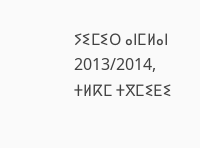ⵢⵉⵎⵉⵔ ⴰⵏⵎⵍⴰⵏ 2013/2014, ⵜⵍⴽⵎ ⵜⴳⵎⵉⴹⵉ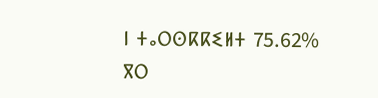ⵏ ⵜⴰⵔⵙⴽⴽⵉⵍⵜ 75.62% ⴳⵔ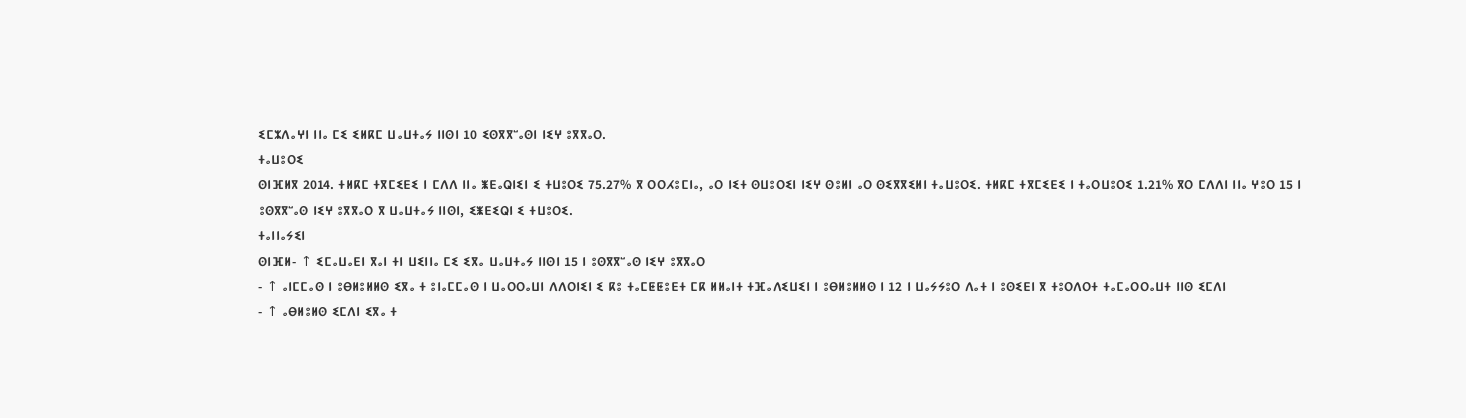ⵉⵎⵣⴷⴰⵖⵏ ⵏⵏⴰ ⵎⵉ ⵉⵍⴽⵎ ⵡⴰⵡⵜⴰⵢ ⵏⵏⵙⵏ 10 ⵉⵙⴳⴳⵯⴰⵙⵏ ⵏⵉⵖ ⵓⴳⴳⴰⵔ.
ⵜⴰⵡⵓⵔⵉ
ⵙⵏⴼⵍⴳ 2014. ⵜⵍⴽⵎ ⵜⴳⵎⵉⴹⵉ ⵏ ⵎⴷⴷ ⵏⵏⴰ ⵥⴹⴰⵕⵏⵉⵏ ⵉ ⵜⵡⵓⵔⵉ 75.27% ⴳ ⵔⵔⵃⵓⵎⵏⴰ, ⴰⵔ ⵏⵉⵜ ⵙⵡⵓⵔⵉⵏ ⵏⵉⵖ ⵙⵓⵍⵏ ⴰⵔ ⵙⵉⴳⴳⵉⵍⵏ ⵜⴰⵡⵓⵔⵉ. ⵜⵍⴽⵎ ⵜⴳⵎⵉⴹⵉ ⵏ ⵜⴰⵔⵡⵓⵔⵉ 1.21% ⴳⵔ ⵎⴷⴷⵏ ⵏⵏⴰ ⵖⵓⵔ 15 ⵏ ⵓⵙⴳⴳⵯⴰⵙ ⵏⵉⵖ ⵓⴳⴳⴰⵔ ⴳ ⵡⴰⵡⵜⴰⵢ ⵏⵏⵙⵏ, ⵉⵥⴹⵉⵕⵏ ⵉ ⵜⵡⵓⵔⵉ.
ⵜⴰⵏⵏⴰⵢⵉⵏ
ⵙⵏⴼⵍ- ↑ ⵉⵎⴰⵡⴰⴹⵏ ⴳⴰⵏ ⵜⵏ ⵡⵉⵏⵏⴰ ⵎⵉ ⵉⴳⴰ ⵡⴰⵡⵜⴰⵢ ⵏⵏⵙⵏ 15 ⵏ ⵓⵙⴳⴳⵯⴰⵙ ⵏⵉⵖ ⵓⴳⴳⴰⵔ
- ↑ ⴰⵏⵎⵎⴰⵙ ⵏ ⵓⴱⵍⵓⵍⵍⵙ ⵉⴳⴰ ⵜ ⵓⵏⴰⵎⵎⴰⵙ ⵏ ⵡⴰⵔⵔⴰⵡⵏ ⴷⴷⵔⵏⵉⵏ ⵉ ⴽⵓ ⵜⴰⵎⵟⵟⵓⴹⵜ ⵎⴽ ⵍⵍⴰⵏⵜ ⵜⴼⴰⴷⵉⵡⵉⵏ ⵏ ⵓⴱⵍⵓⵍⵍⵙ ⵏ 12 ⵏ ⵡⴰⵢⵢⵓⵔ ⴷⴰⵜ ⵏ ⵓⵙⵉⴹⵏ ⴳ ⵜⵓⵔⴷⵔⵜ ⵜⴰⵎⴰⵔⵔⴰⵡⵜ ⵏⵏⵙ ⵉⵎⴷⵏ
- ↑ ⴰⴱⵍⵓⵍⵙ ⵉⵎⴷⵏ ⵉⴳⴰ ⵜ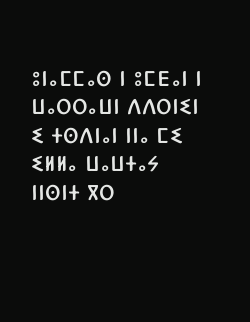ⵓⵏⴰⵎⵎⴰⵙ ⵏ ⵓⵎⴹⴰⵏ ⵏ ⵡⴰⵔⵔⴰⵡⵏ ⴷⴷⵔⵏⵉⵏ ⵉ ⵜⵙⴷⵏⴰⵏ ⵏⵏⴰ ⵎⵉ ⵉⵍⵍⴰ ⵡⴰⵡⵜⴰⵢ ⵏⵏⵙⵏⵜ ⴳⵔ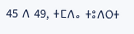45 ⴷ 49, ⵜⵎⴷⴰ ⵜⵓⴷⵔⵜ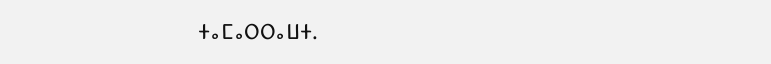ⵜⴰⵎⴰⵔⵔⴰⵡⵜ.